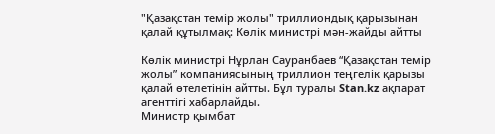"Қазақстан темір жолы" триллиондық қарызынан қалай құтылмақ: Көлік министрі мән-жайды айтты

Көлік министрі Нұрлан Сауранбаев “Қазақстан темір жолы” компаниясының триллион теңгелік қарызы қалай өтелетінін айтты. Бұл туралы Stan.kz ақпарат агенттігі хабарлайды.
Министр қымбат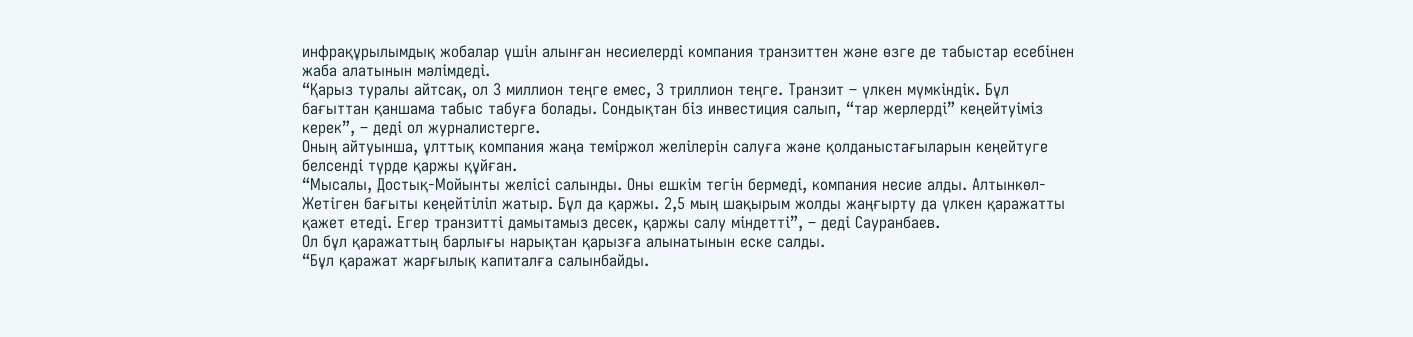инфрақұрылымдық жобалар үшін алынған несиелерді компания транзиттен және өзге де табыстар есебінен жаба алатынын мәлімдеді.
“Қарыз туралы айтсақ, ол 3 миллион теңге емес, 3 триллион теңге. Транзит – үлкен мүмкіндік. Бұл бағыттан қаншама табыс табуға болады. Сондықтан біз инвестиция салып, “тар жерлерді” кеңейтуіміз керек”, – деді ол журналистерге.
Оның айтуынша, ұлттық компания жаңа теміржол желілерін салуға және қолданыстағыларын кеңейтуге белсенді түрде қаржы құйған.
“Мысалы, Достық-Мойынты желісі салынды. Оны ешкім тегін бермеді, компания несие алды. Алтынкөл-Жетіген бағыты кеңейтіліп жатыр. Бұл да қаржы. 2,5 мың шақырым жолды жаңғырту да үлкен қаражатты қажет етеді. Егер транзитті дамытамыз десек, қаржы салу міндетті”, – деді Сауранбаев.
Ол бұл қаражаттың барлығы нарықтан қарызға алынатынын еске салды.
“Бұл қаражат жарғылық капиталға салынбайды.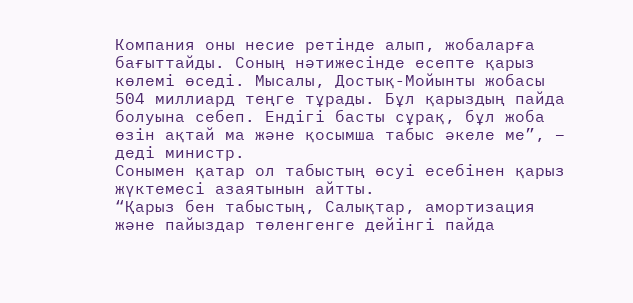Компания оны несие ретінде алып, жобаларға бағыттайды. Соның нәтижесінде есепте қарыз көлемі өседі. Мысалы, Достық-Мойынты жобасы 504 миллиард теңге тұрады. Бұл қарыздың пайда болуына себеп. Ендігі басты сұрақ, бұл жоба өзін ақтай ма және қосымша табыс әкеле ме”, – деді министр.
Сонымен қатар ол табыстың өсуі есебінен қарыз жүктемесі азаятынын айтты.
“Қарыз бен табыстың, Салықтар, амортизация және пайыздар төленгенге дейінгі пайда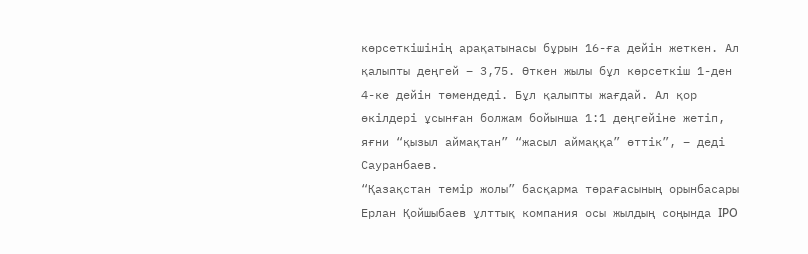көрсеткішінің арақатынасы бұрын 16-ға дейін жеткен. Ал қалыпты деңгей – 3,75. Өткен жылы бұл көрсеткіш 1-ден 4-ке дейін төмендеді. Бұл қалыпты жағдай. Ал қор өкілдері ұсынған болжам бойынша 1:1 деңгейіне жетіп, яғни “қызыл аймақтан” “жасыл аймаққа” өттік”, – деді Сауранбаев.
“Қазақстан темір жолы” басқарма төрағасының орынбасары Ерлан Қойшыбаев ұлттық компания осы жылдың соңында IPO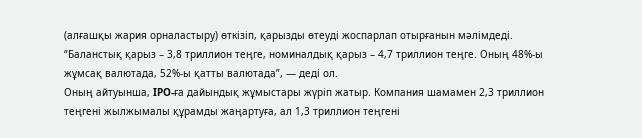(алғашқы жария орналастыру) өткізіп, қарызды өтеуді жоспарлап отырғанын мәлімдеді.
“Баланстық қарыз – 3,8 триллион теңге, номиналдық қарыз – 4,7 триллион теңге. Оның 48%-ы жұмсақ валютада, 52%-ы қатты валютада”, — деді ол.
Оның айтуынша, IPO-ға дайындық жұмыстары жүріп жатыр. Компания шамамен 2,3 триллион теңгені жылжымалы құрамды жаңартуға, ал 1,3 триллион теңгені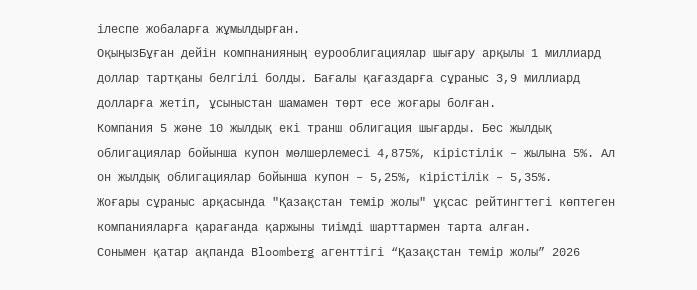ілеспе жобаларға жұмылдырған.
ОқыңызБұған дейін компнанияның еурооблигациялар шығару арқылы 1 миллиард доллар тартқаны белгілі болды. Бағалы қағаздарға сұраныс 3,9 миллиард долларға жетіп, ұсыныстан шамамен төрт есе жоғары болған.
Компания 5 және 10 жылдық екі транш облигация шығарды. Бес жылдық облигациялар бойынша купон мөлшерлемесі 4,875%, кірістілік – жылына 5%. Ал он жылдық облигациялар бойынша купон – 5,25%, кірістілік – 5,35%.
Жоғары сұраныс арқасында "Қазақстан темір жолы" ұқсас рейтингтегі көптеген компанияларға қарағанда қаржыны тиімді шарттармен тарта алған.
Сонымен қатар ақпанда Bloomberg агенттігі “Қазақстан темір жолы” 2026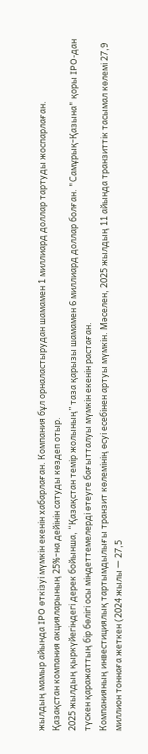жылдың мамыр айында IPO өткізуі мүмкін екенін хабарлаған. Компания бұл орналастырудан шамамен 1 миллиард доллар тартуды жоспарлаған.
Қазақстан компания акцияларының 25%-на дейінін сатуды көздеп отыр.
2025 жылдың қыркүйегіндегі дерек бойынша, “Қазақстан темір жолының” таза қарызы шамамен 6 миллиард доллар болған. "Самұрық-Қазына" қоры IPO-дан түскен қаражаттың бір бөлігі осы міндеттемелерді өтеуге бағытталуы мүмкін екенін растаған.
Компанияның инвестициялық тартымдылығы транзит көлемінің өсуі есебінен артуы мүмкін. Мәселен, 2025 жылдың 11 айында транзиттік тасымал көлемі 27,9 миллион тоннаға жеткен (2024 жылы — 27,5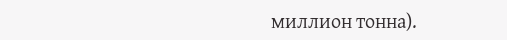миллион тонна).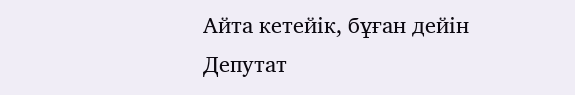Айта кетейік, бұған дейін Депутат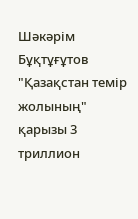Шәкәрім Бұқтұғұтов "Қазақстан темір жолының" қарызы 3 триллион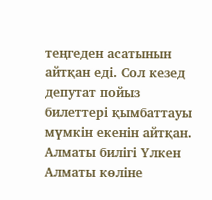теңгеден асатынын айтқан еді. Сол кезед депутат пойыз билеттері қымбаттауы мүмкін екенін айтқан.
Алматы билігі Үлкен Алматы көліне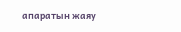апаратын жаяу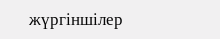жүргіншілер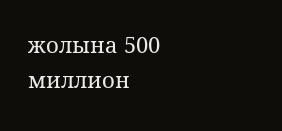жолына 500 миллион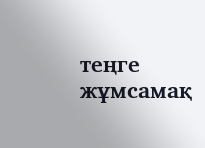теңге жұмсамақ